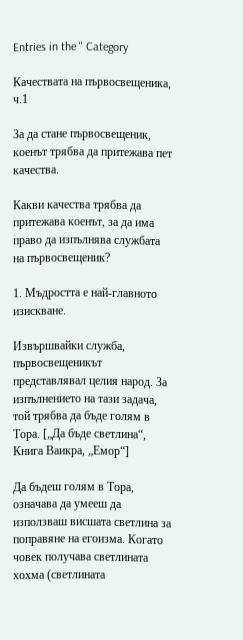Entries in the '' Category

Качествата на първосвещеника, ч.1

За да стане първосвещеник, коенът трябва да притежава пет качества.

Какви качества трябва да притежава коенът, за да има право да изпълнява службата на първосвещеник?

1. Мъдростта е най-главното изискване.

Извършвайки служба, първосвещеникът представлявал целия народ. За изпълнението на тази задача, той трябва да бъде голям в Тора. [„Да бъде светлина“, Книга Ваикра, „Емор“]

Да бъдеш голям в Тора, означава да умееш да използваш висшата светлина за поправяне на егоизма. Когато човек получава светлината хохма (светлината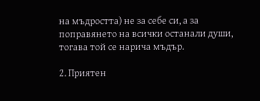на мъдростта) не за себе си, а за поправянето на всички останали души, тогава той се нарича мъдър.

2. Приятен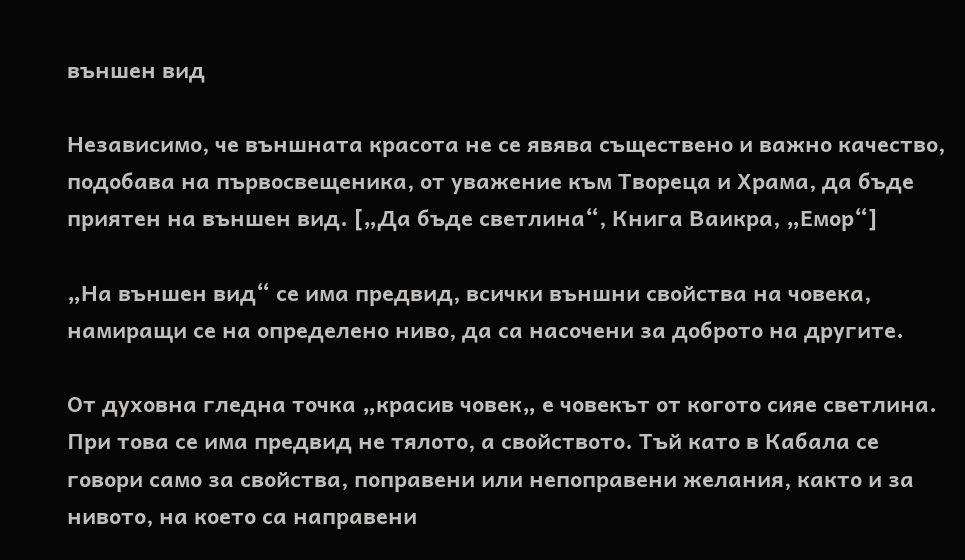външен вид

Независимо, че външната красота не се явява съществено и важно качество, подобава на първосвещеника, от уважение към Твореца и Храма, да бъде приятен на външен вид. [„Да бъде светлина“, Книга Ваикра, „Емор“]

„На външен вид“ се има предвид, всички външни свойства на човека, намиращи се на определено ниво, да са насочени за доброто на другите.

От духовна гледна точка „красив човек„ е човекът от когото сияе светлина. При това се има предвид не тялото, а свойството. Тъй като в Кабала се говори само за свойства, поправени или непоправени желания, както и за нивото, на което са направени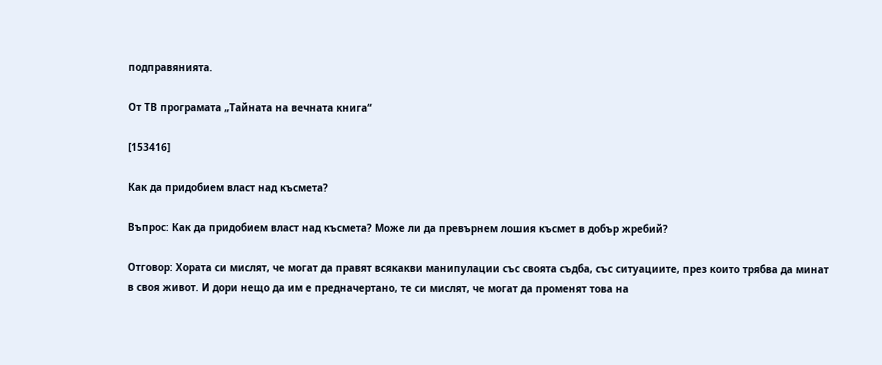подправянията.

От ТВ програмата „Тайната на вечната книга“

[153416]

Как да придобием власт над късмета?

Въпрос: Как да придобием власт над късмета? Може ли да превърнем лошия късмет в добър жребий?

Отговор: Хората си мислят, че могат да правят всякакви манипулации със своята съдба, със ситуациите, през които трябва да минат в своя живот. И дори нещо да им е предначертано, те си мислят, че могат да променят това на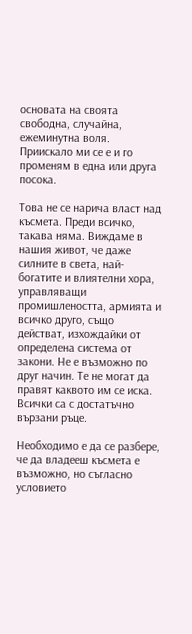основата на своята свободна, случайна, ежеминутна воля. Приискало ми се е и го променям в една или друга посока.

Това не се нарича власт над късмета. Преди всичко, такава няма. Виждаме в нашия живот, че даже силните в света, най-богатите и влиятелни хора, управляващи промишлеността, армията и всичко друго, също действат, изхождайки от определена система от закони. Не е възможно по друг начин. Те не могат да правят каквото им се иска. Всички са с достатъчно вързани ръце.

Необходимо е да се разбере, че да владееш късмета е възможно, но съгласно условието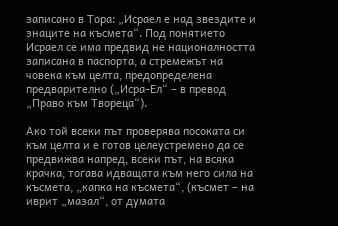записано в Тора: „Исраел е над звездите и знаците на късмета“. Под понятието Исраел се има предвид не националността записана в паспорта, а стремежът на човека към целта, предопределена предварително („Исра-Ел“ – в превод „Право към Твореца“).

Ако той всеки път проверява посоката си към целта и е готов целеустремено да се предвижва напред, всеки път, на всяка крачка, тогава идващата към него сила на късмета, „капка на късмета“, (късмет – на иврит „мазал“, от думата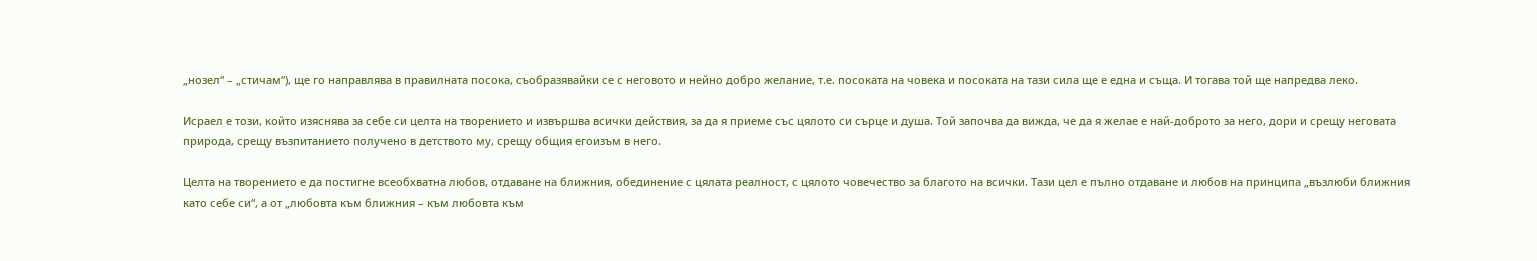„нозел“ – „стичам“), ще го направлява в правилната посока, съобразявайки се с неговото и нейно добро желание, т.е. посоката на човека и посоката на тази сила ще е една и съща. И тогава той ще напредва леко.

Исраел е този, който изяснява за себе си целта на творението и извършва всички действия, за да я приеме със цялото си сърце и душа. Той започва да вижда, че да я желае е най-доброто за него, дори и срещу неговата природа, срещу възпитанието получено в детството му, срещу общия егоизъм в него.

Целта на творението е да постигне всеобхватна любов, отдаване на ближния, обединение с цялата реалност, с цялото човечество за благото на всички. Тази цел е пълно отдаване и любов на принципа „възлюби ближния като себе си“, а от „любовта към ближния – към любовта към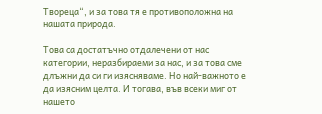Твореца“, и за това тя е противоположна на нашата природа.

Това са достатъчно отдалечени от нас категории, неразбираеми за нас, и за това сме длъжни да си ги изясняваме. Но най-важното е да изясним целта. И тогава, във всеки миг от нашето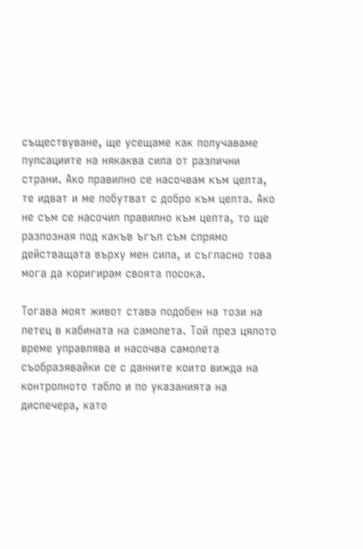съществуване, ще усещаме как получаваме пулсациите на някаква сила от различни страни. Ако правилно се насочвам към целта, те идват и ме побутват с добро към целта. Ако не съм се насочил правилно към целта, то ще разпозная под какъв ъгъл съм спрямо действащата върху мен сила, и съгласно това мога да коригирам своята посока.

Тогава моят живот става подобен на този на летец в кабината на самолета. Той през цялото време управлява и насочва самолета съобразявайки се с данните които вижда на контролното табло и по указанията на диспечера, като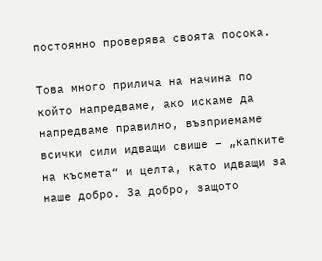постоянно проверява своята посока.

Това много прилича на начина по който напредваме, ако искаме да напредваме правилно, възприемаме всички сили идващи свише – „капките на късмета“ и целта, като идващи за наше добро. За добро, защото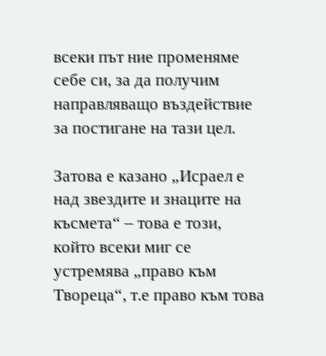всеки път ние променяме себе си, за да получим направляващо въздействие за постигане на тази цел.

Затова е казано „Исраел е над звездите и знаците на късмета“ – това е този, който всеки миг се устремява „право към Твореца“, т.е право към това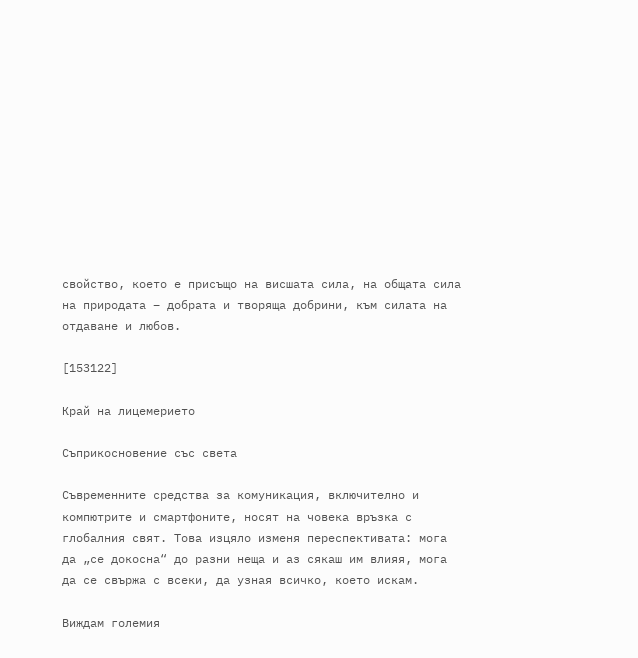свойство, което е присъщо на висшата сила, на общата сила на природата – добрата и творяща добрини, към силата на отдаване и любов.

[153122]

Край на лицемерието

Съприкосновение със света

Съвременните средства за комуникация, включително и компютрите и смартфоните, носят на човека връзка с глобалния свят. Това изцяло изменя переспективата: мога да „се докосна“ до разни неща и аз сякаш им влияя, мога да се свържа с всеки, да узная всичко, което искам.

Виждам големия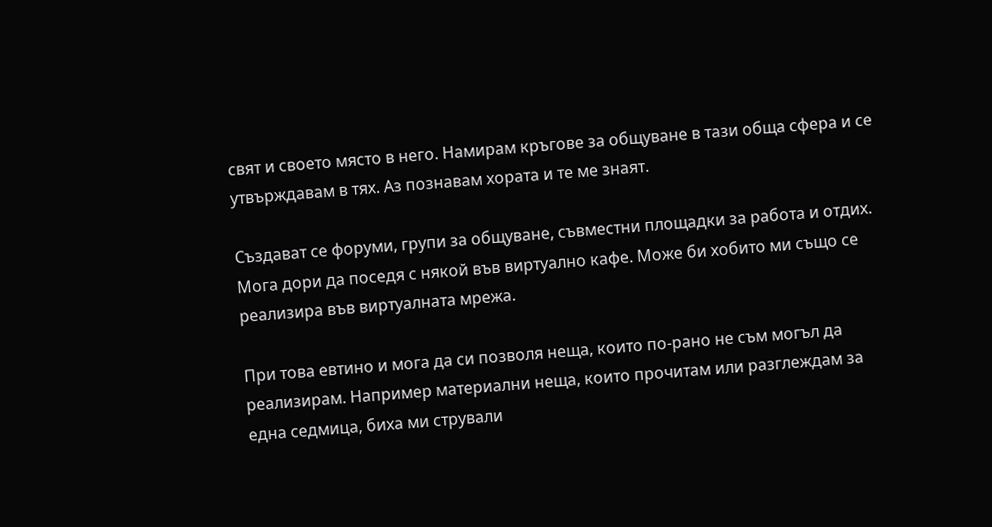свят и своето място в него. Намирам кръгове за общуване в тази обща сфера и се утвърждавам в тях. Аз познавам хората и те ме знаят.

Създават се форуми, групи за общуване, съвместни площадки за работа и отдих. Мога дори да поседя с някой във виртуално кафе. Може би хобито ми също се реализира във виртуалната мрежа.

При това евтино и мога да си позволя неща, които по-рано не съм могъл да реализирам. Например материални неща, които прочитам или разглеждам за една седмица, биха ми стрували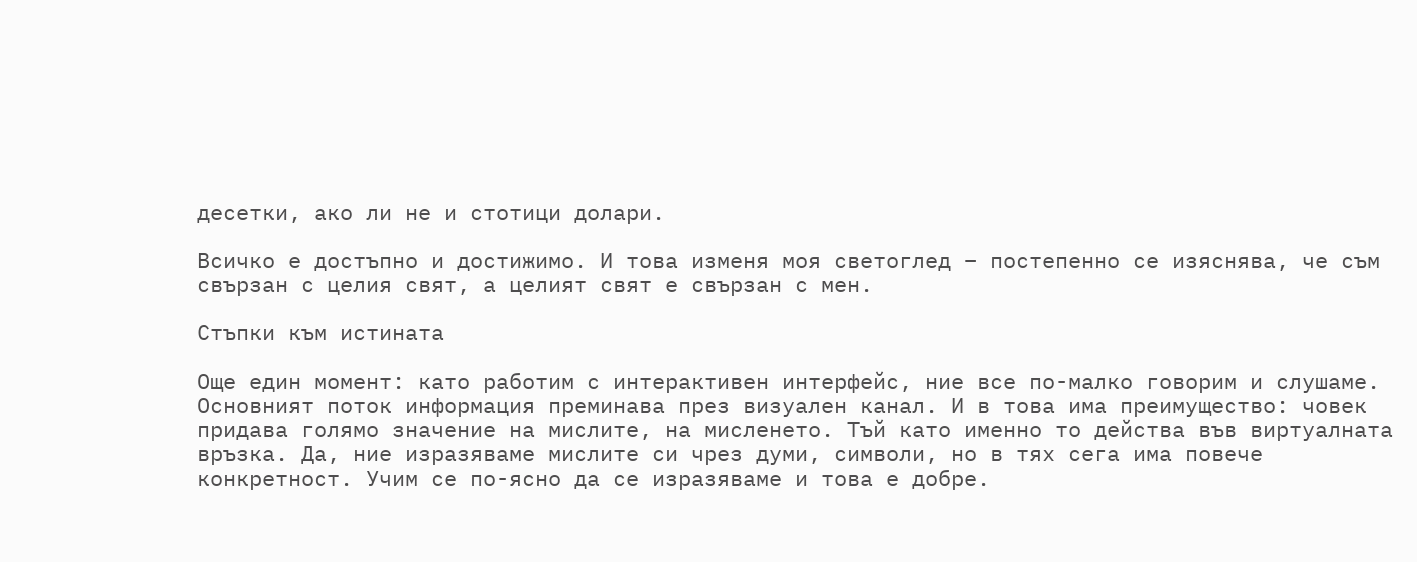десетки, ако ли не и стотици долари.

Всичко е достъпно и достижимо. И това изменя моя светоглед – постепенно се изяснява, че съм свързан с целия свят, а целият свят е свързан с мен.

Стъпки към истината

Още един момент: като работим с интерактивен интерфейс, ние все по-малко говорим и слушаме. Основният поток информация преминава през визуален канал. И в това има преимущество: човек придава голямо значение на мислите, на мисленето. Тъй като именно то действа във виртуалната връзка. Да, ние изразяваме мислите си чрез думи, символи, но в тях сега има повече конкретност. Учим се по-ясно да се изразяваме и това е добре.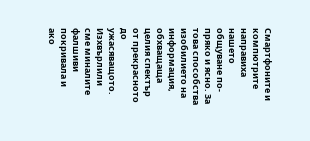Смартфоните и компютрите направиха нашето общуване по-пряко и ясно. За това способства изобилието на информация, обхващаща целия спектър от прекрасното до ужасяващото. Изхвърлили сме миналите фалшиви покривала и ако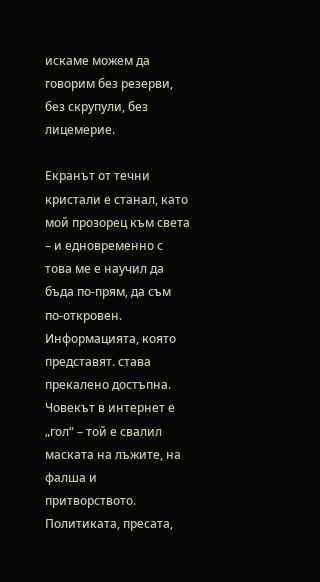искаме можем да говорим без резерви, без скрупули, без лицемерие.

Екранът от течни кристали е станал, като мой прозорец към света – и едновременно с това ме е научил да бъда по-прям, да съм по-откровен. Информацията, която представят. става прекалено достъпна. Човекът в интернет е „гол“ – той е свалил маската на лъжите, на фалша и притворството. Политиката, пресата,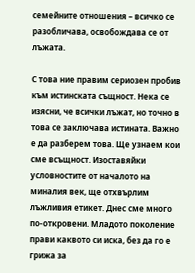семейните отношения – всичко се разобличава, освобождава се от лъжата.

С това ние правим сериозен пробив към истинската същност. Нека се изясни, че всички лъжат, но точно в това се заключава истината. Важно е да разберем това. Ще узнаем кои сме всъщност. Изоставяйки условностите от началото на миналия век, ще отхвърлим лъжливия етикет. Днес сме много по-откровени. Младото поколение прави каквото си иска, без да го е грижа за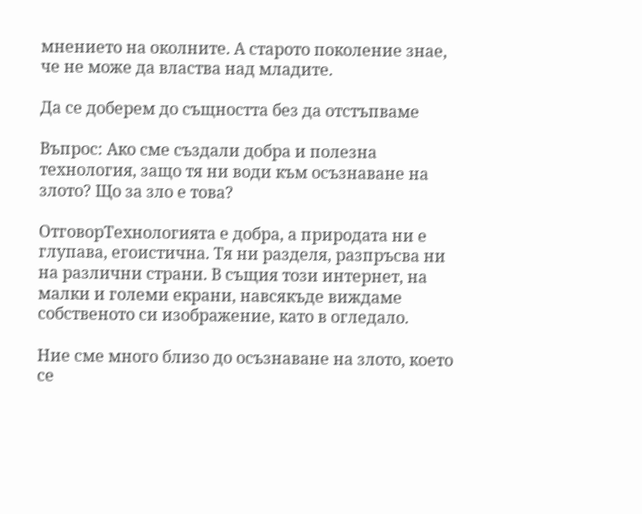мнението на околните. А старото поколение знае, че не може да властва над младите.

Да се доберем до същността без да отстъпваме

Въпрос: Ако сме създали добра и полезна технология, защо тя ни води към осъзнаване на злото? Що за зло е това?

ОтговорТехнологията е добра, а природата ни е глупава, егоистична. Тя ни разделя, разпръсва ни на различни страни. В същия този интернет, на малки и големи екрани, навсякъде виждаме собственото си изображение, като в огледало.

Ние сме много близо до осъзнаване на злото, което се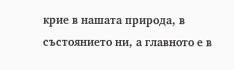крие в нашата природа, в състоянието ни, а главното е в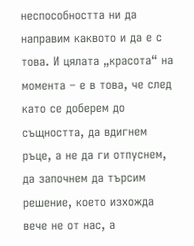неспособността ни да направим каквото и да е с това. И цялата „красота“ на момента – е в това, че след като се доберем до същността, да вдигнем ръце, а не да ги отпуснем, да започнем да търсим решение, което изхожда вече не от нас, а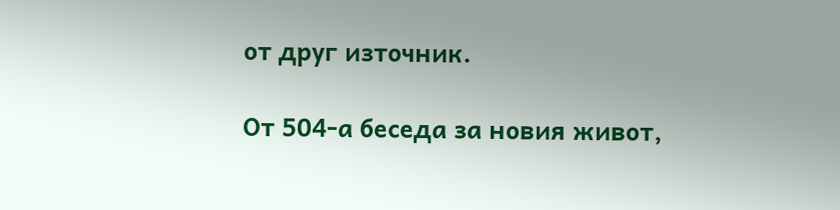от друг източник.

От 504-а беседа за новия живот,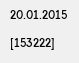20.01.2015

[153222]